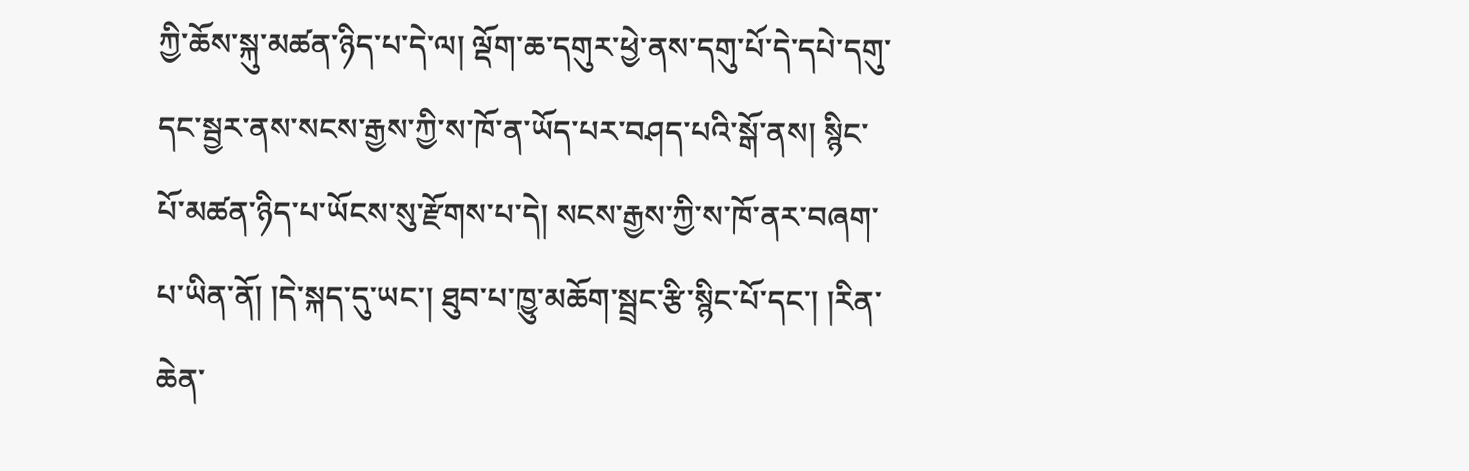ཀྱི་ཆོས་སྐུ་མཚན་ཉིད་པ་དེ་ལ། ལྡོག་ཆ་དགུར་ཕྱེ་ནས་དགུ་པོ་དེ་དཔེ་དགུ་དང་སྦྱར་ནས་སངས་རྒྱས་ཀྱི་ས་ཁོ་ན་ཡོད་པར་བཤད་པའི་སྒོ་ནས། སྙིང་པོ་མཚན་ཉིད་པ་ཡོངས་སུ་རྫོགས་པ་དེ། སངས་རྒྱས་ཀྱི་ས་ཁོ་ནར་བཞག་པ་ཡིན་ནོ། །དེ་སྐད་དུ་ཡང་། ཐུབ་པ་ཁྱུ་མཆོག་སྦྲང་རྩི་སྙིང་པོ་དང་། །རིན་ཆེན་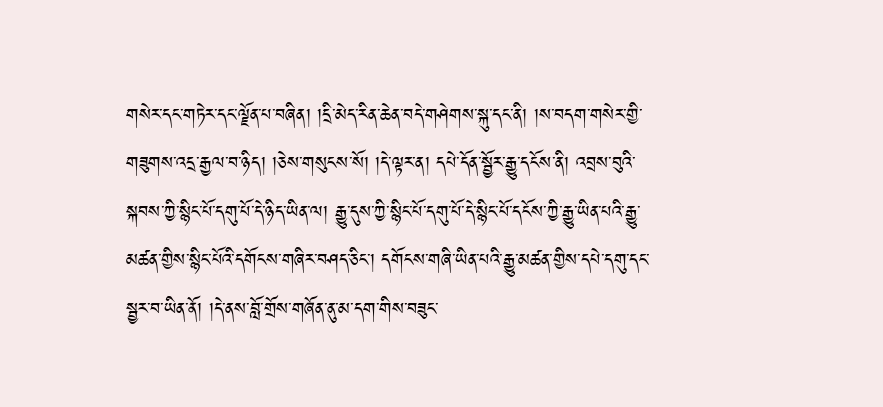གསེར་དང་གཏེར་དང་ལྗོན་པ་བཞིན། །དྲི་མེད་རིན་ཆེན་བདེ་གཤེགས་སྐུ་དང་ནི། །ས་བདག་གསེར་གྱི་གཟུགས་འདྲ་རྒྱལ་བ་ཉིད། །ཅེས་གསུངས་སོ། །དེ་ལྟར་ན། དཔེ་དོན་སྦྱོར་རྒྱུ་དངོས་ནི། འབྲས་བུའི་སྐབས་ཀྱི་སྙིང་པོ་དགུ་པོ་དེ་ཉིད་ཡིན་ལ། རྒྱུ་དུས་ཀྱི་སྙིང་པོ་དགུ་པོ་དེ་སྙིང་པོ་དངོས་ཀྱི་རྒྱུ་ཡིན་པའི་རྒྱུ་མཚན་གྱིས་སྙིང་པོའི་དགོངས་གཞིར་བཤད་ཅིང་། དགོངས་གཞི་ཡིན་པའི་རྒྱུ་མཚན་གྱིས་དཔེ་དགུ་དང་སྦྱར་བ་ཡིན་ནོ། །དེ་ནས་བློ་གྲོས་གཞོན་ནུ་མ་དག་གིས་བཟུང་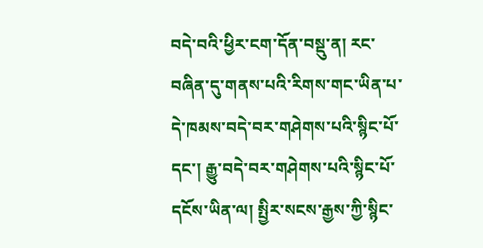བདེ་བའི་ཕྱིར་ངག་དོན་བསྡུ་ན། རང་བཞིན་དུ་གནས་པའི་རིགས་གང་ཡིན་པ་དེ་ཁམས་བདེ་བར་གཤེགས་པའི་སྙིང་པོ་དང་། རྒྱུ་བདེ་བར་གཤེགས་པའི་སྙིང་པོ་དངོས་ཡིན་ལ། སྤྱིར་སངས་རྒྱས་ཀྱི་སྙིང་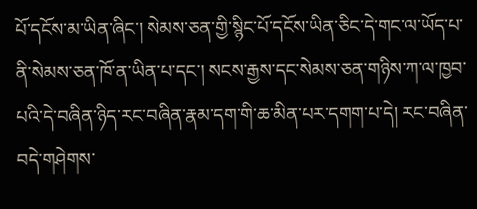པོ་དངོས་མ་ཡིན་ཞིང་། སེམས་ཅན་གྱི་སྙིང་པོ་དངོས་ཡིན་ཅིང་དེ་གང་ལ་ཡོད་པ་ནི་སེམས་ཅན་ཁོ་ན་ཡིན་པ་དང་། སངས་རྒྱས་དང་སེམས་ཅན་གཉིས་ཀ་ལ་ཁྱབ་པའི་དེ་བཞིན་ཉིད་རང་བཞིན་རྣམ་དག་གི་ཆ་མིན་པར་དགག་པ་དེ། རང་བཞིན་བདེ་གཤེགས་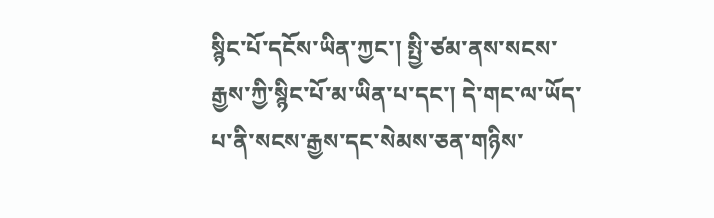སྙིང་པོ་དངོས་ཡིན་ཀྱང་། སྤྱི་ཙམ་ནས་སངས་རྒྱས་ཀྱི་སྙིང་པོ་མ་ཡིན་པ་དང་། དེ་གང་ལ་ཡོད་པ་ནི་སངས་རྒྱས་དང་སེམས་ཅན་གཉིས་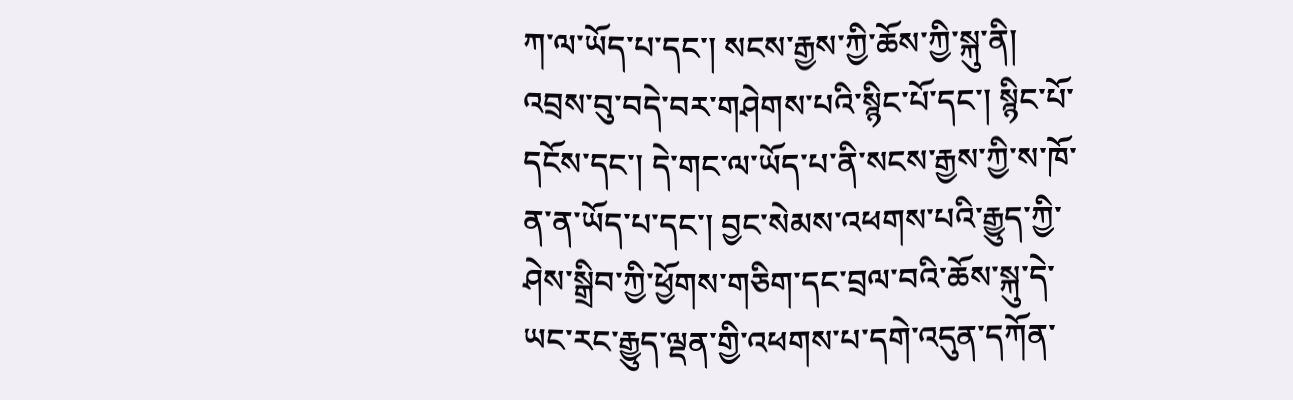ཀ་ལ་ཡོད་པ་དང་། སངས་རྒྱས་ཀྱི་ཆོས་ཀྱི་སྐུ་ནི། འབྲས་བུ་བདེ་བར་གཤེགས་པའི་སྙིང་པོ་དང་། སྙིང་པོ་དངོས་དང་། དེ་གང་ལ་ཡོད་པ་ནི་སངས་རྒྱས་ཀྱི་ས་ཁོ་ན་ན་ཡོད་པ་དང་། བྱང་སེམས་འཕགས་པའི་རྒྱུད་ཀྱི་ཤེས་སྒྲིབ་ཀྱི་ཕྱོགས་གཅིག་དང་བྲལ་བའི་ཆོས་སྐུ་དེ་ཡང་རང་རྒྱུད་ལྡན་གྱི་འཕགས་པ་དགེ་འདུན་དཀོན་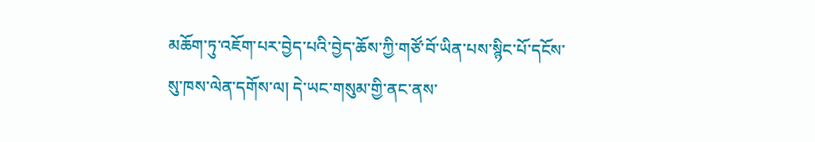མཆོག་ཏུ་འཇོག་པར་བྱེད་པའི་བྱེད་ཆོས་ཀྱི་གཙོ་བོ་ཡིན་པས་སྙིང་པོ་དངོས་སུ་ཁས་ལེན་དགོས་ལ། དེ་ཡང་གསུམ་གྱི་ནང་ནས་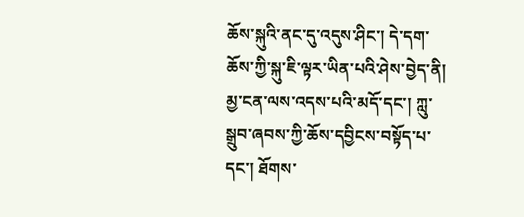ཆོས་སྐུའི་ནང་དུ་འདུས་ཤིང་། དེ་དག་ཆོས་ཀྱི་སྐུ་ཇི་ལྟར་ཡིན་པའི་ཤེས་བྱེད་ནི། མྱ་ངན་ལས་འདས་པའི་མདོ་དང་། ཀླུ་སྒྲུབ་ཞབས་ཀྱི་ཆོས་དབྱིངས་བསྟོད་པ་དང་། ཐོགས་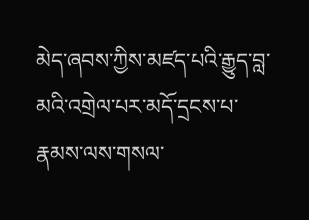མེད་ཞབས་ཀྱིས་མཛད་པའི་རྒྱུད་བླ་མའི་འགྲེལ་པར་མདོ་དྲངས་པ་རྣམས་ལས་གསལ་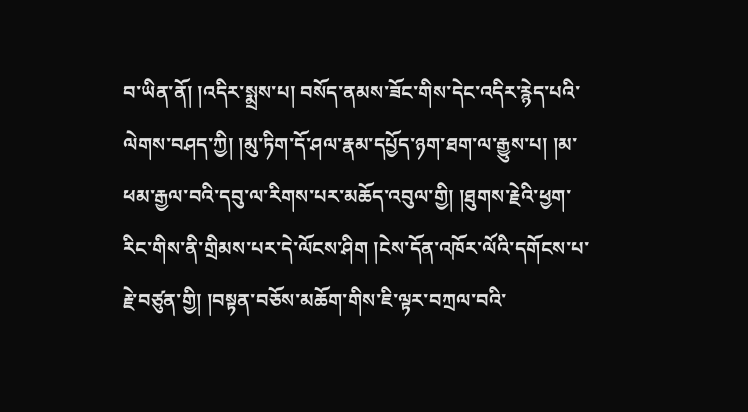བ་ཡིན་ནོ། །འདིར་སྨྲས་པ། བསོད་ནམས་ཟོང་གིས་དེང་འདིར་རྙེད་པའི་ལེགས་བཤད་ཀྱི། །མུ་ཏིག་དོ་ཤལ་རྣམ་དཔྱོད་ཉག་ཐག་ལ་རྒྱུས་པ། །མ་ཕམ་རྒྱལ་བའི་དབུ་ལ་རིགས་པར་མཆོད་འབུལ་གྱི། །ཐུགས་རྗེའི་ཕྱག་རིང་གིས་ནི་གྲིམས་པར་དེ་ལོངས་ཤིག །ངེས་དོན་འཁོར་ལོའི་དགོངས་པ་རྗེ་བཙུན་གྱི། །བསྟན་བཅོས་མཆོག་གིས་ཇི་ལྟར་བཀྲལ་བའི་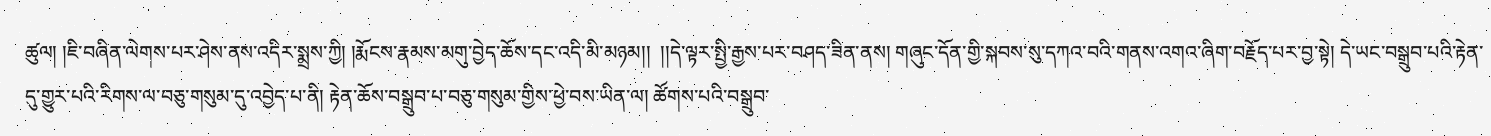ཚུལ། །ཇི་བཞིན་ལེགས་པར་ཤེས་ནས་འདིར་སྨྲས་ཀྱི། །རྨོངས་རྣམས་མགུ་བྱེད་ཆོས་དང་འདི་མི་མཉམ།།  །།དེ་ལྟར་སྤྱི་རྒྱས་པར་བཤད་ཟིན་ནས། གཞུང་དོན་གྱི་སྐབས་སུ་དཀའ་བའི་གནས་འགའ་ཞིག་བརྗོད་པར་བྱ་སྟེ། དེ་ཡང་བསྒྲུབ་པའི་རྟེན་དུ་གྱུར་པའི་རིགས་ལ་བཅུ་གསུམ་དུ་འབྱེད་པ་ནི། རྟེན་ཆོས་བསྒྲུབ་པ་བཅུ་གསུམ་གྱིས་ཕྱེ་བས་ཡིན་ལ། ཚོགས་པའི་བསྒྲུབ་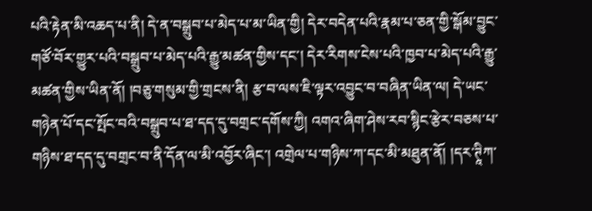པའི་རྟེན་མི་འཆད་པ་ནི། དེ་ན་བསྒྲུབ་པ་མེད་པ་མ་ཡིན་གྱི། དེར་བདེན་པའི་རྣམ་པ་ཅན་གྱི་སྒོམ་བྱུང་གཙོ་བོར་གྱུར་པའི་བསྒྲུབ་པ་མེད་པའི་རྒྱུ་མཚན་གྱིས་དང་། དེར་རིགས་ངེས་པའི་ཁྱབ་པ་མེད་པའི་རྒྱུ་མཚན་གྱིས་ཡིན་ནོ། །བཅུ་གསུམ་གྱི་གྲངས་ནི། རྩ་བ་ལས་ཇི་ལྟར་འབྱུང་བ་བཞིན་ཡིན་ལ། དེ་ཡང་གཉེན་པོ་དང་སྤོང་བའི་བསྒྲུབ་པ་ཐ་དད་དུ་བགྲང་དགོས་ཀྱི། འགའ་ཞིག་ཤེས་རབ་སྙིང་རྩེར་བཅས་པ་གཉིས་ཐ་དད་དུ་བགྲང་བ་ནི་དོན་ལ་མི་འབྱོར་ཞིང་། འགྲེལ་པ་གཉིས་ཀ་དང་མི་མཐུན་ནོ། །དར་ཊཱིཀ་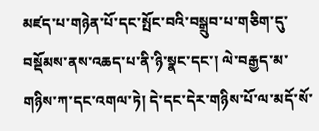མཛད་པ་གཉེན་པོ་དང་སྤོང་བའི་བསྒྲུབ་པ་གཅིག་དུ་བསྡོམས་ནས་འཆད་པ་ནི་ཉི་སྣང་དང་། ལེ་བརྒྱད་མ་གཉིས་ཀ་དང་འགལ་ཏེ། དེ་དང་དེར་གཉིས་པོ་ལ་མདོ་སོ་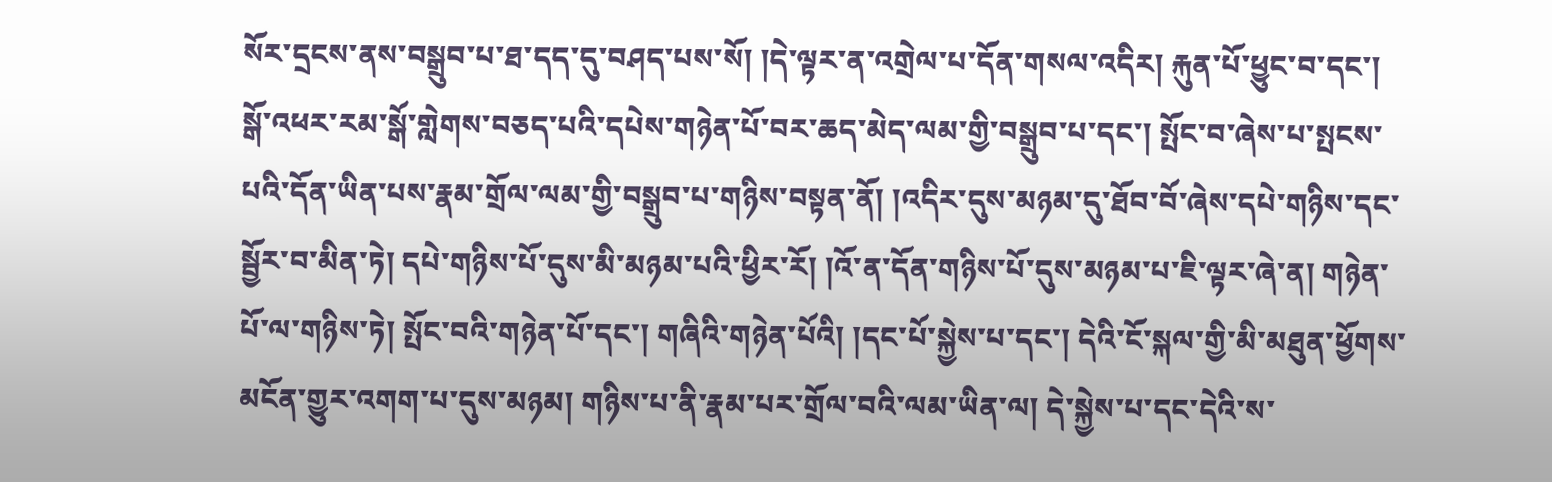སོར་དྲངས་ནས་བསྒྲུབ་པ་ཐ་དད་དུ་བཤད་པས་སོ། །དེ་ལྟར་ན་འགྲེལ་པ་དོན་གསལ་འདིར། རྐུན་པོ་ཕྱུང་བ་དང་། སྒོ་འཕར་རམ་སྒོ་གླེགས་བཅད་པའི་དཔེས་གཉེན་པོ་བར་ཆད་མེད་ལམ་གྱི་བསྒྲུབ་པ་དང་། སྤོང་བ་ཞེས་པ་སྤངས་པའི་དོན་ཡིན་པས་རྣམ་གྲོལ་ལམ་གྱི་བསྒྲུབ་པ་གཉིས་བསྟན་ནོ། །འདིར་དུས་མཉམ་དུ་ཐོབ་བོ་ཞེས་དཔེ་གཉིས་དང་སྦྱོར་བ་མིན་ཏེ། དཔེ་གཉིས་པོ་དུས་མི་མཉམ་པའི་ཕྱིར་རོ། །འོ་ན་དོན་གཉིས་པོ་དུས་མཉམ་པ་ཇི་ལྟར་ཞེ་ན། གཉེན་པོ་ལ་གཉིས་ཏེ། སྤོང་བའི་གཉེན་པོ་དང་། གཞིའི་གཉེན་པོའི། །དང་པོ་སྐྱེས་པ་དང་། དེའི་ངོ་སྐལ་གྱི་མི་མཐུན་ཕྱོགས་མངོན་གྱུར་འགག་པ་དུས་མཉམ། གཉིས་པ་ནི་རྣམ་པར་གྲོལ་བའི་ལམ་ཡིན་ལ། དེ་སྐྱེས་པ་དང་དེའི་ས་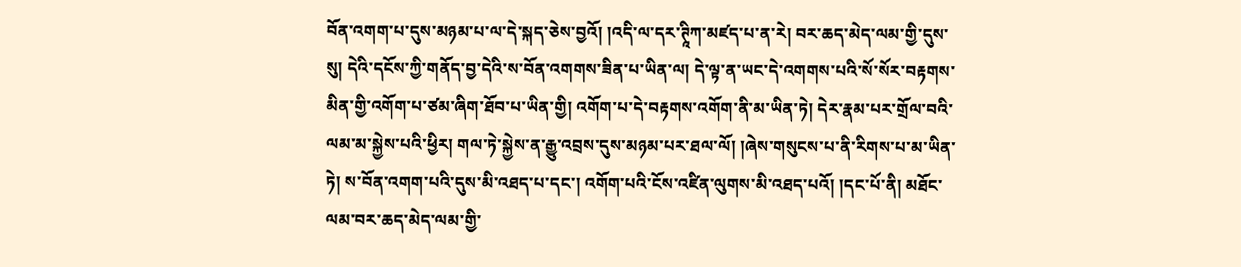བོན་འགག་པ་དུས་མཉམ་པ་ལ་དེ་སྐད་ཅེས་བྱའོ། །འདི་ལ་དར་ཊཱིཀ་མཛད་པ་ན་རེ། བར་ཆད་མེད་ལམ་གྱི་དུས་སུ། དེའི་དངོས་ཀྱི་གནོད་བྱ་དེའི་ས་བོན་འགགས་ཟིན་པ་ཡིན་ལ། དེ་ལྟ་ན་ཡང་དེ་འགགས་པའི་སོ་སོར་བརྟགས་མིན་གྱི་འགོག་པ་ཙམ་ཞིག་ཐོབ་པ་ཡིན་གྱི། འགོག་པ་དེ་བརྟགས་འགོག་ནི་མ་ཡིན་ཏེ། དེར་རྣམ་པར་གྲོལ་བའི་ལམ་མ་སྐྱེས་པའི་ཕྱིར། གལ་ཏེ་སྐྱེས་ན་རྒྱུ་འབྲས་དུས་མཉམ་པར་ཐལ་ལོ། །ཞེས་གསུངས་པ་ནི་རིགས་པ་མ་ཡིན་ཏེ། ས་བོན་འགག་པའི་དུས་མི་འཐད་པ་དང་། འགོག་པའི་ངོས་འཛིན་ལུགས་མི་འཐད་པའོ། །དང་པོ་ནི། མཐོང་ལམ་བར་ཆད་མེད་ལམ་གྱི་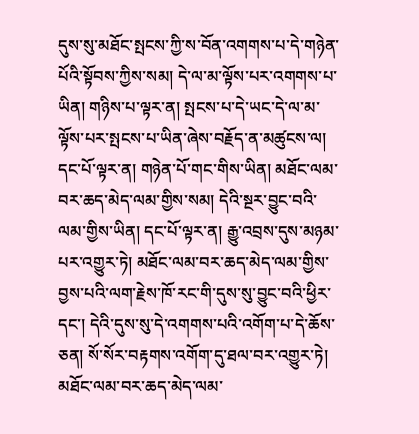དུས་སུ་མཐོང་སྤངས་ཀྱི་ས་བོན་འགགས་པ་དེ་གཉེན་པོའི་སྟོབས་ཀྱིས་སམ། དེ་ལ་མ་ལྟོས་པར་འགགས་པ་ཡིན། གཉིས་པ་ལྟར་ན། སྤངས་པ་དེ་ཡང་དེ་ལ་མ་ལྟོས་པར་སྤངས་པ་ཡིན་ཞེས་བརྗོད་ན་མཚུངས་ལ། དང་པོ་ལྟར་ན། གཉེན་པོ་གང་གིས་ཡིན། མཐོང་ལམ་བར་ཆད་མེད་ལམ་གྱིས་སམ། དེའི་སྔར་བྱུང་བའི་ལམ་གྱིས་ཡིན། དང་པོ་ལྟར་ན། རྒྱུ་འབྲས་དུས་མཉམ་པར་འགྱུར་ཏེ། མཐོང་ལམ་བར་ཆད་མེད་ལམ་གྱིས་བྱས་པའི་ལག་རྗེས་ཁོ་རང་གི་དུས་སུ་བྱུང་བའི་ཕྱིར་དང་། དེའི་དུས་སུ་དེ་འགགས་པའི་འགོག་པ་དེ་ཆོས་ཅན། སོ་སོར་བརྟགས་འགོག་དུ་ཐལ་བར་འགྱུར་ཏེ། མཐོང་ལམ་བར་ཆད་མེད་ལམ་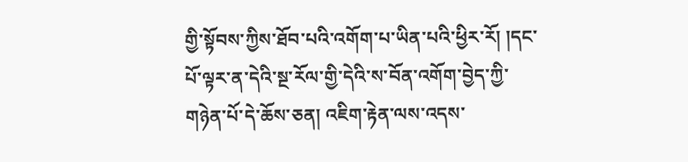གྱི་སྟོབས་ཀྱིས་ཐོབ་པའི་འགོག་པ་ཡིན་པའི་ཕྱིར་རོ། །དང་པོ་ལྟར་ན་དེའི་སྔ་རོལ་གྱི་དེའི་ས་བོན་འགོག་བྱེད་ཀྱི་གཉེན་པོ་དེ་ཆོས་ཅན། འཇིག་རྟེན་ལས་འདས་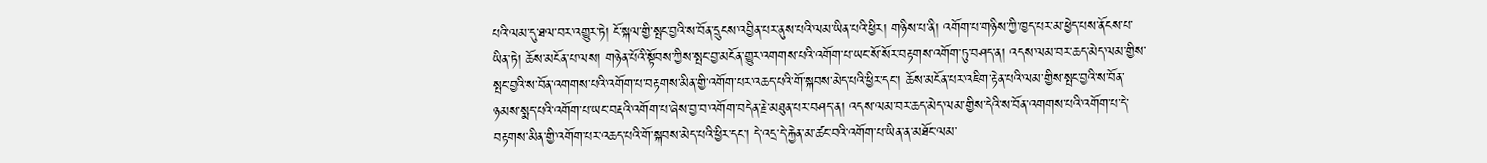པའི་ལམ་དུ་ཐལ་བར་འགྱུར་ཏེ། ངོ་སྐལ་གྱི་སྤང་བྱའི་ས་བོན་དྲུངས་འབྱིན་པར་ནུས་པའི་ལམ་ཡིན་པའི་ཕྱིར། གཉིས་པ་ནི། འགོག་པ་གཉིས་ཀྱི་ཁྱད་པར་མ་ཕྱེད་པས་ནོངས་པ་ཡིན་ཏེ། ཆོས་མངོན་པ་ལས། གཉེན་པོའི་སྟོབས་ཀྱིས་སྤང་བྱ་མངོན་གྱུར་འགགས་པའི་འགོག་པ་ཡང་སོ་སོར་བརྟགས་འགོག་ཏུ་བཤད་ན། འདས་ལམ་བར་ཆད་མེད་ལམ་གྱིས་སྤང་བྱའི་ས་བོན་འགགས་པའི་འགོག་པ་བརྟགས་མིན་གྱི་འགོག་པར་འཆད་པའི་གོ་སྐབས་མེད་པའི་ཕྱིར་དང་། ཆོས་མངོན་པར་འཇིག་རྟེན་པའི་ལམ་གྱིས་སྤང་བྱའི་ས་བོན་ཉམས་སྨད་པའི་འགོག་པ་ཡང་བརྡའི་འགོག་པ་ཞེས་བྱ་བ་འགོག་བདེན་རྗེ་མཐུན་པར་བཤད་ན། འདས་ལམ་བར་ཆད་མེད་ལམ་གྱིས་དེའི་ས་བོན་འགགས་པའི་འགོག་པ་དེ་བརྟགས་མིན་གྱི་འགོག་པར་འཆད་པའི་གོ་སྐབས་མེད་པའི་ཕྱིར་དང་། དེ་འདྲ་དེ་རྐྱེན་མ་ཚང་བའི་འགོག་པ་ཡིན་ན་མཐོང་ལམ་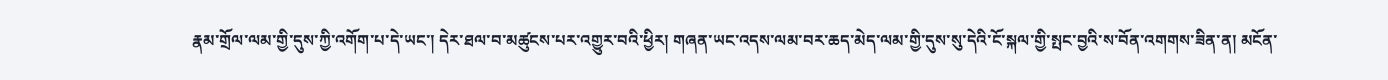རྣམ་གྲོལ་ལམ་གྱི་དུས་ཀྱི་འགོག་པ་དེ་ཡང་། དེར་ཐལ་བ་མཚུངས་པར་འགྱུར་བའི་ཕྱིར། གཞན་ཡང་འདས་ལམ་བར་ཆད་མེད་ལམ་གྱི་དུས་སུ་དེའི་ངོ་སྐལ་གྱི་སྤང་བྱའི་ས་བོན་འགགས་ཟིན་ན། མངོན་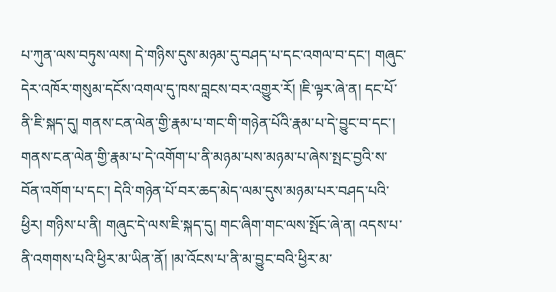པ་ཀུན་ལས་བཏུས་ལས། དེ་གཉིས་དུས་མཉམ་དུ་བཤད་པ་དང་འགལ་བ་དང་། གཞུང་དེར་འཁོར་གསུམ་དངོས་འགལ་དུ་ཁས་བླངས་བར་འགྱུར་རོ། །ཇི་ལྟར་ཞེ་ན། དང་པོ་ནི་ཇི་སྐད་དུ། གནས་ངན་ལེན་གྱི་རྣམ་པ་གང་གི་གཉེན་པོའི་རྣམ་པ་དེ་བྱུང་བ་དང་། གནས་ངན་ལེན་གྱི་རྣམ་པ་དེ་འགོག་པ་ནི་མཉམ་པས་མཉམ་པ་ཞེས་སྤང་བྱའི་ས་བོན་འགོག་པ་དང་། དེའི་གཉེན་པོ་བར་ཆད་མེད་ལམ་དུས་མཉམ་པར་བཤད་པའི་ཕྱིར། གཉིས་པ་ནི། གཞུང་དེ་ལས་ཇི་སྐད་དུ། གང་ཞིག་གང་ལས་སྤོང་ཞེ་ན། འདས་པ་ནི་འགགས་པའི་ཕྱིར་མ་ཡིན་ནོ། །མ་འོངས་པ་ནི་མ་བྱུང་བའི་ཕྱིར་མ་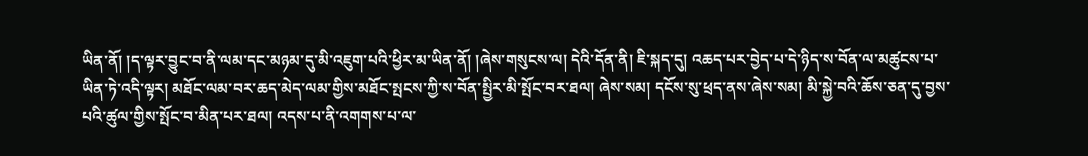ཡིན་ནོ། །ད་ལྟར་བྱུང་བ་ནི་ལམ་དང་མཉམ་དུ་མི་འཇུག་པའི་ཕྱིར་མ་ཡིན་ནོ། །ཞེས་གསུངས་ལ། དེའི་དོན་ནི། ཇི་སྐད་དུ། འཆད་པར་བྱེད་པ་དེ་ཉིད་ས་བོན་ལ་མཚུངས་པ་ཡིན་ཏེ་འདི་ལྟར། མཐོང་ལམ་བར་ཆད་མེད་ལམ་གྱིས་མཐོང་སྤངས་ཀྱི་ས་བོན་སྤྱིར་མི་སྤོང་བར་ཐལ། ཞེས་སམ། དངོས་སུ་ཕྲད་ནས་ཞེས་སམ། མི་སྐྱེ་བའི་ཆོས་ཅན་དུ་བྱས་པའི་ཚུལ་གྱིས་སྤོང་བ་མིན་པར་ཐལ། འདས་པ་ནི་འགགས་པ་ལ་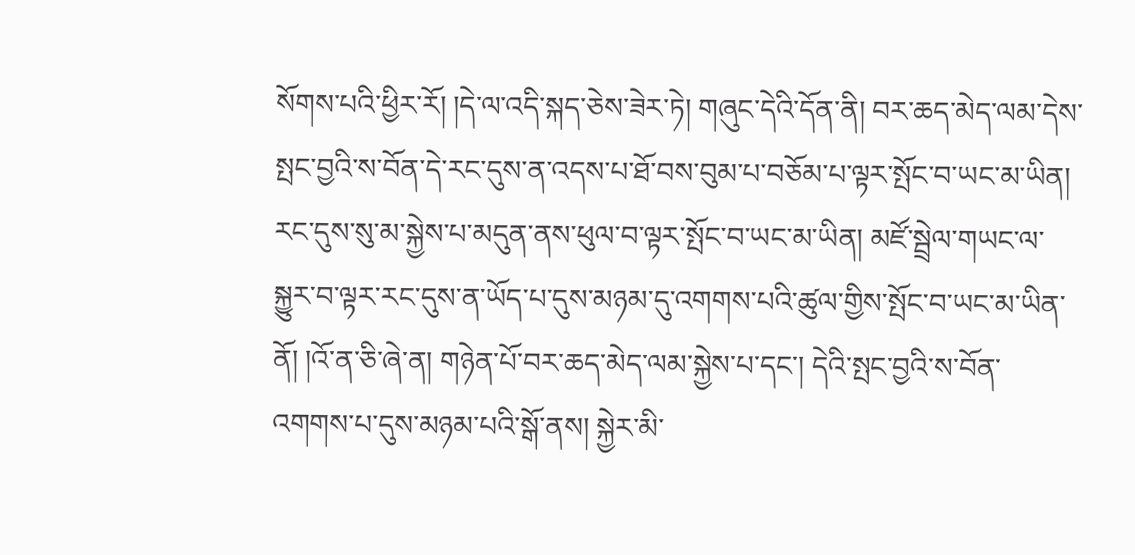སོགས་པའི་ཕྱིར་རོ། །དེ་ལ་འདི་སྐད་ཅེས་ཟེར་ཏེ། གཞུང་དེའི་དོན་ནི། བར་ཆད་མེད་ལམ་དེས་སྤང་བྱའི་ས་བོན་དེ་རང་དུས་ན་འདས་པ་ཐོ་བས་བུམ་པ་བཅོམ་པ་ལྟར་སྤོང་བ་ཡང་མ་ཡིན། རང་དུས་སུ་མ་སྐྱེས་པ་མདུན་ནས་ཕུལ་བ་ལྟར་སྤོང་བ་ཡང་མ་ཡིན། མཛོ་སྦྲེལ་གཡང་ལ་སྐྱུར་བ་ལྟར་རང་དུས་ན་ཡོད་པ་དུས་མཉམ་དུ་འགགས་པའི་ཚུལ་གྱིས་སྤོང་བ་ཡང་མ་ཡིན་ནོ། །འོ་ན་ཅི་ཞེ་ན། གཉེན་པོ་བར་ཆད་མེད་ལམ་སྐྱེས་པ་དང་། དེའི་སྤང་བྱའི་ས་བོན་འགགས་པ་དུས་མཉམ་པའི་སྒོ་ནས། སྐྱེར་མི་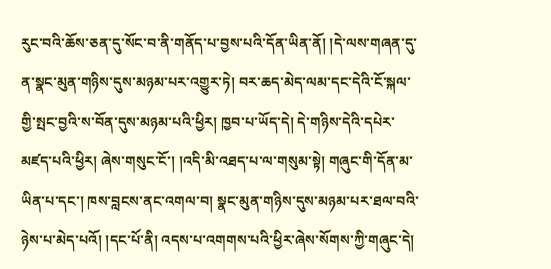རུང་བའི་ཆོས་ཅན་དུ་སོང་བ་ནི་གནོད་པ་བྱས་པའི་དོན་ཡིན་ནོ། །དེ་ལས་གཞན་དུ་ན་སྣང་མུན་གཉིས་དུས་མཉམ་པར་འགྱུར་ཏེ། བར་ཆད་མེད་ལམ་དང་དེའི་ངོ་སྐལ་གྱི་སྤང་བྱའི་ས་བོན་དུས་མཉམ་པའི་ཕྱིར། ཁྱབ་པ་ཡོད་དེ། དེ་གཉིས་དེའི་དཔེར་མཛད་པའི་ཕྱིར། ཞེས་གསུང་ངོ་། །འདི་མི་འཐད་པ་ལ་གསུམ་སྟེ། གཞུང་གི་དོན་མ་ཡིན་པ་དང་། ཁས་བླངས་ནང་འགལ་བ། སྣང་མུན་གཉིས་དུས་མཉམ་པར་ཐལ་བའི་ཉེས་པ་མེད་པའོ། །དང་པོ་ནི། འདས་པ་འགགས་པའི་ཕྱིར་ཞེས་སོགས་ཀྱི་གཞུང་དེ།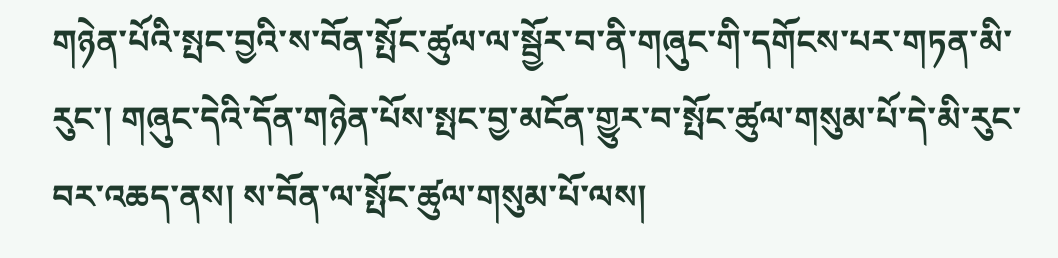གཉེན་པོའི་སྤང་བྱའི་ས་བོན་སྤོང་ཚུལ་ལ་སྦྱོར་བ་ནི་གཞུང་གི་དགོངས་པར་གཏན་མི་རུང་། གཞུང་དེའི་དོན་གཉེན་པོས་སྤང་བྱ་མངོན་གྱུར་བ་སྤོང་ཚུལ་གསུམ་པོ་དེ་མི་རུང་བར་འཆད་ནས། ས་བོན་ལ་སྤོང་ཚུལ་གསུམ་པོ་ལས།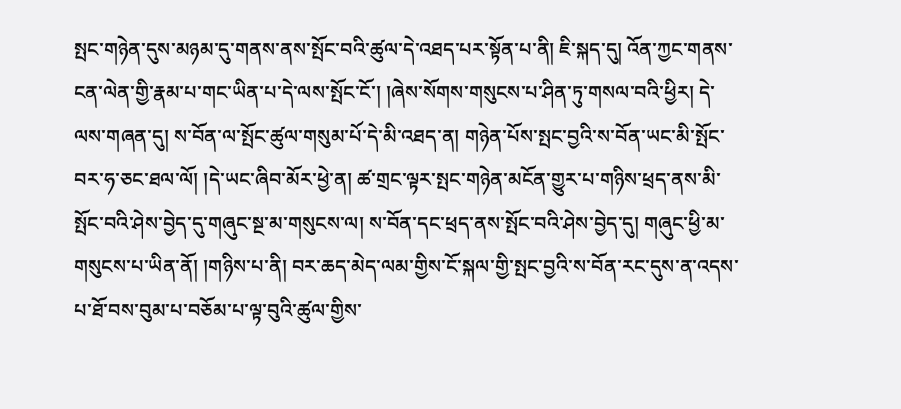སྤང་གཉེན་དུས་མཉམ་དུ་གནས་ནས་སྤོང་བའི་ཚུལ་དེ་འཐད་པར་སྟོན་པ་ནི། ཇི་སྐད་དུ། འོན་ཀྱང་གནས་ངན་ལེན་གྱི་རྣམ་པ་གང་ཡིན་པ་དེ་ལས་སྤོང་ངོ་། །ཞེས་སོགས་གསུངས་པ་ཤིན་ཏུ་གསལ་བའི་ཕྱིར། དེ་ལས་གཞན་དུ། ས་བོན་ལ་སྤོང་ཚུལ་གསུམ་པོ་དེ་མི་འཐད་ན། གཉེན་པོས་སྤང་བྱའི་ས་བོན་ཡང་མི་སྤོང་བར་ཧ་ཅང་ཐལ་ལོ། །དེ་ཡང་ཞིབ་མོར་ཕྱེ་ན། ཚ་གྲང་ལྟར་སྤང་གཉེན་མངོན་གྱུར་པ་གཉིས་ཕྲད་ནས་མི་སྤོང་བའི་ཤེས་བྱེད་དུ་གཞུང་སྔ་མ་གསུངས་ལ། ས་བོན་དང་ཕྲད་ནས་སྤོང་བའི་ཤེས་བྱེད་དུ། གཞུང་ཕྱི་མ་གསུངས་པ་ཡིན་ནོ། །གཉིས་པ་ནི། བར་ཆད་མེད་ལམ་གྱིས་ངོ་སྐལ་གྱི་སྤང་བྱའི་ས་བོན་རང་དུས་ན་འདས་པ་ཐོ་བས་བུམ་པ་བཅོམ་པ་ལྟ་བུའི་ཚུལ་གྱིས་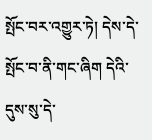སྤོང་བར་འགྱུར་ཏེ། དེས་དེ་སྤོང་བ་ནི་གང་ཞིག དེའི་དུས་སུ་དེ་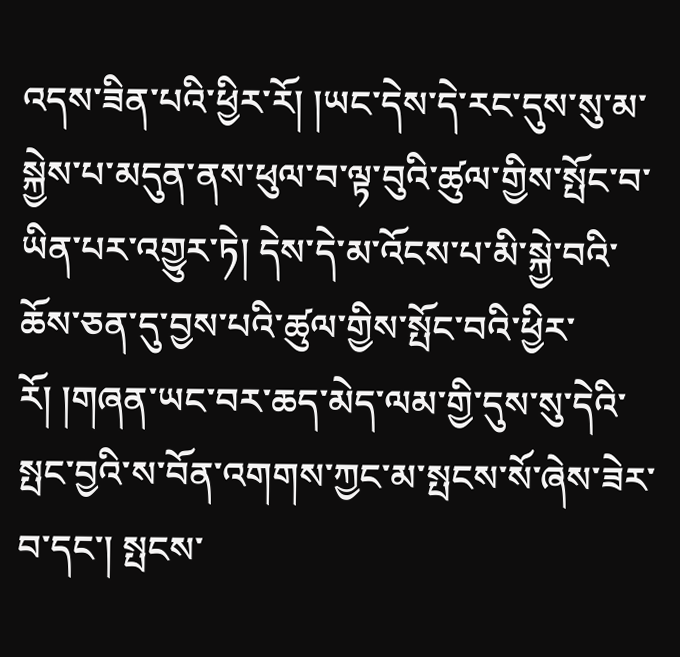འདས་ཟིན་པའི་ཕྱིར་རོ། །ཡང་དེས་དེ་རང་དུས་སུ་མ་སྐྱེས་པ་མདུན་ནས་ཕུལ་བ་ལྟ་བུའི་ཚུལ་གྱིས་སྤོང་བ་ཡིན་པར་འགྱུར་ཏེ། དེས་དེ་མ་འོངས་པ་མི་སྐྱེ་བའི་ཆོས་ཅན་དུ་བྱས་པའི་ཚུལ་གྱིས་སྤོང་བའི་ཕྱིར་རོ། །གཞན་ཡང་བར་ཆད་མེད་ལམ་གྱི་དུས་སུ་དེའི་སྤང་བྱའི་ས་བོན་འགགས་ཀྱང་མ་སྤངས་སོ་ཞེས་ཟེར་བ་དང་། སྤངས་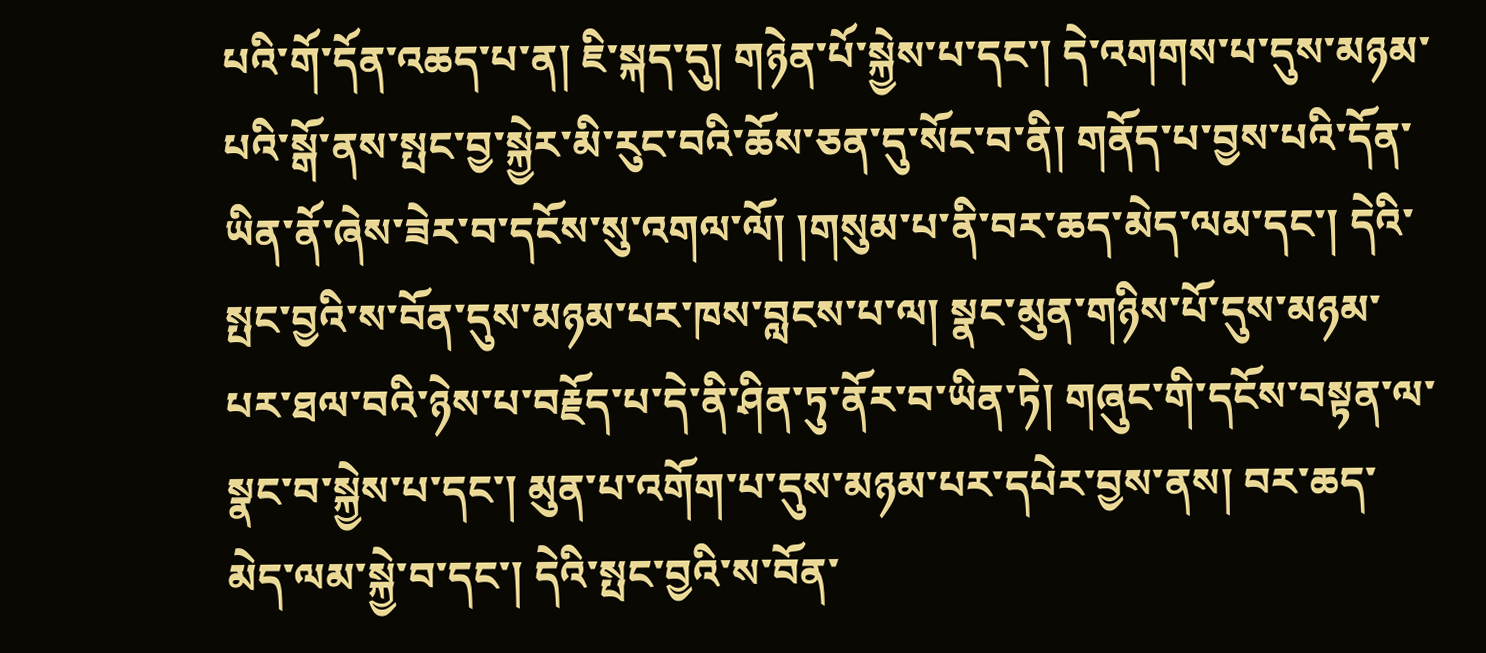པའི་གོ་དོན་འཆད་པ་ན། ཇི་སྐད་དུ། གཉེན་པོ་སྐྱེས་པ་དང་། དེ་འགགས་པ་དུས་མཉམ་པའི་སྒོ་ནས་སྤང་བྱ་སྐྱེར་མི་རུང་བའི་ཆོས་ཅན་དུ་སོང་བ་ནི། གནོད་པ་བྱས་པའི་དོན་ཡིན་ནོ་ཞེས་ཟེར་བ་དངོས་སུ་འགལ་ལོ། །གསུམ་པ་ནི་བར་ཆད་མེད་ལམ་དང་། དེའི་སྤང་བྱའི་ས་བོན་དུས་མཉམ་པར་ཁས་བླངས་པ་ལ། སྣང་མུན་གཉིས་པོ་དུས་མཉམ་པར་ཐལ་བའི་ཉེས་པ་བརྗོད་པ་དེ་ནི་ཤིན་ཏུ་ནོར་བ་ཡིན་ཏེ། གཞུང་གི་དངོས་བསྟན་ལ་སྣང་བ་སྐྱེས་པ་དང་། མུན་པ་འགོག་པ་དུས་མཉམ་པར་དཔེར་བྱས་ནས། བར་ཆད་མེད་ལམ་སྐྱེ་བ་དང་། དེའི་སྤང་བྱའི་ས་བོན་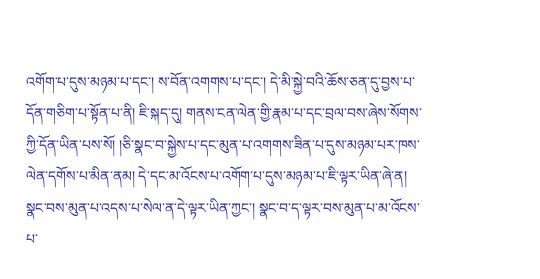འགོག་པ་དུས་མཉམ་པ་དང་། ས་བོན་འགགས་པ་དང་། དེ་མི་སྐྱེ་བའི་ཆོས་ཅན་དུ་བྱས་པ་དོན་གཅིག་པ་སྟོན་པ་ནི། ཇི་སྐད་དུ། གནས་ངན་ལེན་གྱི་རྣམ་པ་དང་བྲལ་བས་ཞེས་སོགས་ཀྱི་དོན་ཡིན་པས་སོ། །ཅི་སྣང་བ་སྐྱེས་པ་དང་མུན་པ་འགགས་ཟིན་པ་དུས་མཉམ་པར་ཁས་ལེན་དགོས་པ་མིན་ནམ། དེ་དང་མ་འོངས་པ་འགོག་པ་དུས་མཉམ་པ་ཇི་ལྟར་ཡིན་ཞེ་ན། སྣང་བས་མུན་པ་འདས་པ་སེལ་ན་དེ་ལྟར་ཡིན་ཀྱང་། སྣང་བ་ད་ལྟར་བས་མུན་པ་མ་འོངས་པ་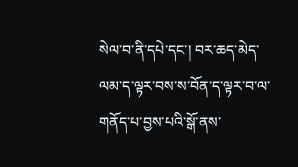སེལ་བ་ནི་དཔེ་དང་། བར་ཆད་མེད་ལམ་ད་ལྟར་བས་ས་བོན་ད་ལྟར་བ་ལ་གནོད་པ་བྱས་པའི་སྒོ་ནས་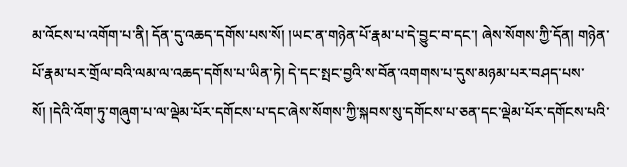མ་འོངས་པ་འགོག་པ་ནི། དོན་དུ་འཆད་དགོས་པས་སོ། །ཡང་ན་གཉེན་པོ་རྣམ་པ་དེ་བྱུང་བ་དང་། ཞེས་སོགས་ཀྱི་དོན། གཉེན་པོ་རྣམ་པར་གྲོལ་བའི་ལམ་ལ་འཆད་དགོས་པ་ཡིན་ཏེ། དེ་དང་སྤང་བྱའི་ས་བོན་འགགས་པ་དུས་མཉམ་པར་བཤད་པས་སོ། །དེའི་འོག་ཏུ་གཞུག་པ་ལ་ལྡེམ་པོར་དགོངས་པ་དང་ཞེས་སོགས་ཀྱི་སྐབས་སུ་དགོངས་པ་ཅན་དང་ལྡེམ་པོར་དགོངས་པའི་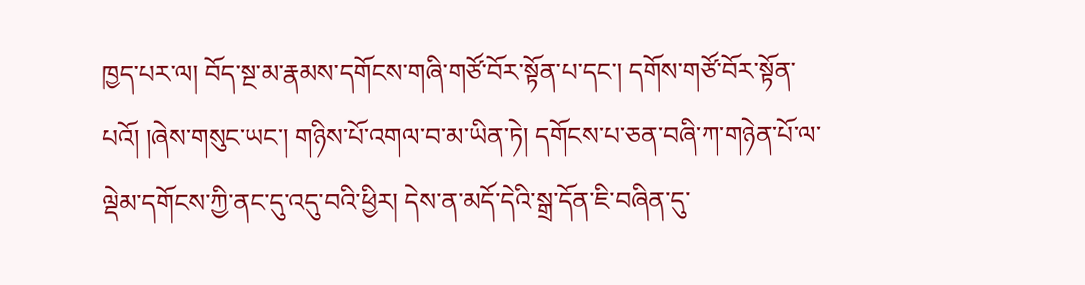ཁྱད་པར་ལ། བོད་སྔ་མ་རྣམས་དགོངས་གཞི་གཙོ་བོར་སྟོན་པ་དང་། དགོས་གཙོ་བོར་སྟོན་པའོ། །ཞེས་གསུང་ཡང་། གཉིས་པོ་འགལ་བ་མ་ཡིན་ཏེ། དགོངས་པ་ཅན་བཞི་ཀ་གཉེན་པོ་ལ་ལྡེམ་དགོངས་ཀྱི་ནང་དུ་འདུ་བའི་ཕྱིར། དེས་ན་མདོ་དེའི་སྒྲ་དོན་ཇི་བཞིན་དུ་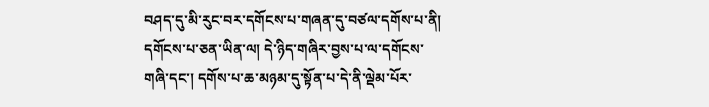བཤད་དུ་མི་རུང་བར་དགོངས་པ་གཞན་དུ་བཙལ་དགོས་པ་ནི། དགོངས་པ་ཅན་ཡིན་ལ། དེ་ཉིད་གཞིར་བྱས་པ་ལ་དགོངས་གཞི་དང་། དགོས་པ་ཆ་མཉམ་དུ་སྟོན་པ་དེ་ནི་ལྡེམ་པོར་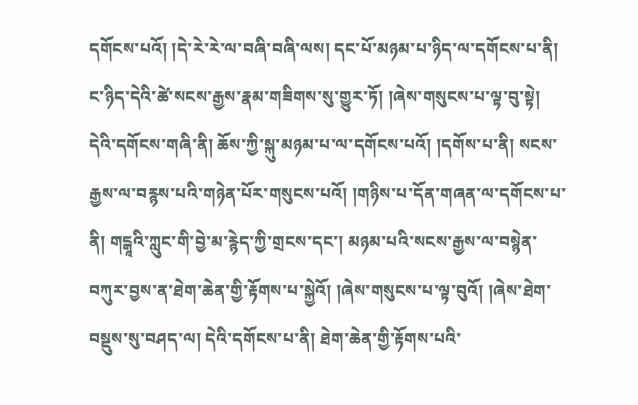དགོངས་པའོ། །དེ་རེ་རེ་ལ་བཞི་བཞི་ལས། དང་པོ་མཉམ་པ་ཉིད་ལ་དགོངས་པ་ནི། ང་ཉིད་དེའི་ཚེ་སངས་རྒྱས་རྣམ་གཟིགས་སུ་གྱུར་ཏོ། །ཞེས་གསུངས་པ་ལྟ་བུ་སྟེ། དེའི་དགོངས་གཞི་ནི། ཆོས་ཀྱི་སྐུ་མཉམ་པ་ལ་དགོངས་པའོ། །དགོས་པ་ནི། སངས་རྒྱས་ལ་བརྙས་པའི་གཉེན་པོར་གསུངས་པའོ། །གཉིས་པ་དོན་གཞན་ལ་དགོངས་པ་ནི། གངྒཱའི་ཀླུང་གི་བྱེ་མ་རྙེད་ཀྱི་གྲངས་དང་། མཉམ་པའི་སངས་རྒྱས་ལ་བསྙེན་བཀུར་བྱས་ན་ཐེག་ཆེན་གྱི་རྟོགས་པ་སྐྱེའོ། །ཞེས་གསུངས་པ་ལྟ་བུའོ། །ཞེས་ཐེག་བསྡུས་སུ་བཤད་ལ། དེའི་དགོངས་པ་ནི། ཐེག་ཆེན་གྱི་རྟོགས་པའི་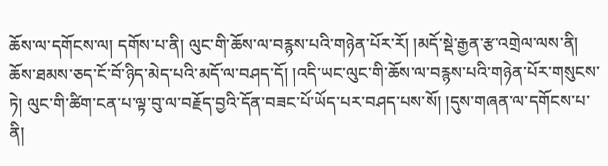ཆོས་ལ་དགོངས་ལ། དགོས་པ་ནི། ལུང་གི་ཆོས་ལ་བརྙས་པའི་གཉེན་པོར་རོ། །མདོ་སྡེ་རྒྱན་རྩ་འགྲེལ་ལས་ནི། ཆོས་ཐམས་ཅད་ངོ་བོ་ཉིད་མེད་པའི་མདོ་ལ་བཤད་དོ། །འདི་ཡང་ལུང་གི་ཆོས་ལ་བརྙས་པའི་གཉེན་པོར་གསུངས་ཏེ། ལུང་གི་ཚིག་ངན་པ་ལྟ་བུ་ལ་བརྗོད་བྱའི་དོན་བཟང་པོ་ཡོད་པར་བཤད་པས་སོ། །དུས་གཞན་ལ་དགོངས་པ་ནི།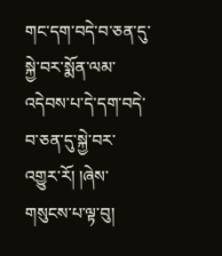གང་དག་བདེ་བ་ཅན་དུ་སྐྱེ་བར་སྨོན་ལམ་འདེབས་པ་དེ་དག་བདེ་བ་ཅན་དུ་སྐྱེ་བར་འགྱུར་རོ། །ཞེས་གསུངས་པ་ལྟ་བུ།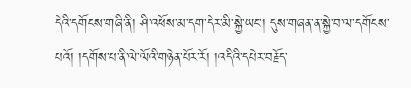དེའི་དགོངས་གཞི་ནི། ཤི་འཕོས་མ་དག་དེར་མི་སྐྱེ་ཡང་། དུས་གཞན་ན་སྐྱེ་བ་ལ་དགོངས་པའོ། །དགོས་པ་ནི་ལེ་ལོའི་གཉེན་པོར་རོ། །འདིའི་དཔེར་བརྗོད་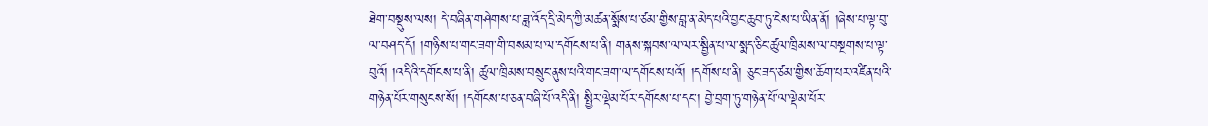ཐེག་བསྡུས་ལས། དེ་བཞིན་གཤེགས་པ་ཟླ་འོད་དྲི་མེད་ཀྱི་མཚན་སྨོས་པ་ཙམ་གྱིས་བླ་ན་མེད་པའི་བྱང་ཆུབ་ཏུ་ངེས་པ་ཡིན་ནོ། །ཞེས་པ་ལྟ་བུ་ལ་བཤད་དོ། །གཉིས་པ་གང་ཟག་གི་བསམ་པ་ལ་དགོངས་པ་ནི། གནས་སྐབས་ལ་ལར་སྦྱིན་པ་ལ་སྨད་ཅིང་ཚུལ་ཁྲིམས་ལ་བསྔགས་པ་ལྟ་བུའོ། །འདིའི་དགོངས་པ་ནི། ཚུལ་ཁྲིམས་བསྲུང་ནུས་པའི་གང་ཟག་ལ་དགོངས་པའོ། །དགོས་པ་ནི། ཅུང་ཟད་ཙམ་གྱིས་ཆོག་པར་འཛིན་པའི་གཉེན་པོར་གསུངས་སོ། །དགོངས་པ་ཅན་བཞི་པོ་འདི་ནི། སྤྱིར་ལྡེམ་པོར་དགོངས་པ་དང་། བྱེ་བྲག་ཏུ་གཉེན་པོ་ལ་ལྡེམ་པོར་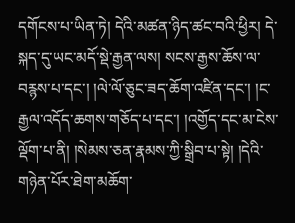དགོངས་པ་ཡིན་ཏེ། དེའི་མཚན་ཉིད་ཚང་བའི་ཕྱིར། དེ་སྐད་དུ་ཡང་མདོ་སྡེ་རྒྱན་ལས། སངས་རྒྱས་ཆོས་ལ་བརྙས་པ་དང་། །ལེ་ལོ་ཅུང་ཟད་ཆོག་འཛིན་དང་། །ང་རྒྱལ་འདོད་ཆགས་གཅོད་པ་དང་། །འགྱོད་དང་མ་ངེས་ལྡོག་པ་ནི། །སེམས་ཅན་རྣམས་ཀྱི་སྒྲིབ་པ་སྟེ། །དེའི་གཉེན་པོར་ཐེག་མཆོག་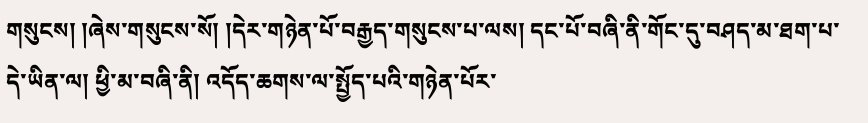གསུངས། །ཞེས་གསུངས་སོ། །དེར་གཉེན་པོ་བརྒྱད་གསུངས་པ་ལས། དང་པོ་བཞི་ནི་གོང་དུ་བཤད་མ་ཐག་པ་དེ་ཡིན་ལ། ཕྱི་མ་བཞི་ནི། འདོད་ཆགས་ལ་སྤྱོད་པའི་གཉེན་པོར་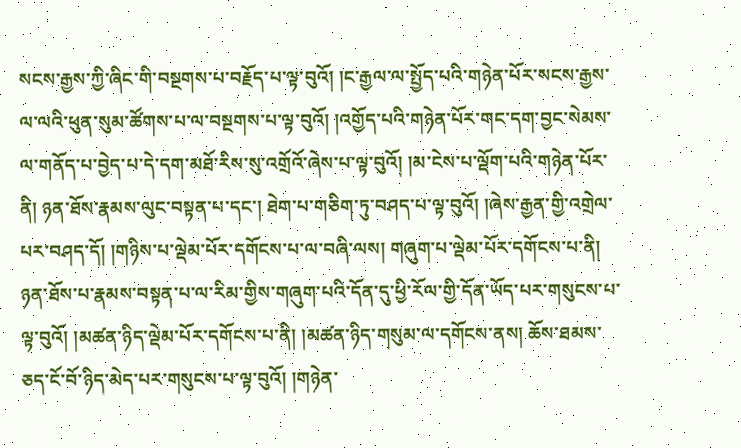སངས་རྒྱས་ཀྱི་ཞིང་གི་བསྔགས་པ་བརྗོད་པ་ལྟ་བུའོ། །ང་རྒྱལ་ལ་སྤྱོད་པའི་གཉེན་པོར་སངས་རྒྱས་ལ་ལའི་ཕུན་སུམ་ཚོགས་པ་ལ་བསྔགས་པ་ལྟ་བུའོ། །འགྱོད་པའི་གཉེན་པོར་གང་དག་བྱང་སེམས་ལ་གནོད་པ་བྱེད་པ་དེ་དག་མཐོ་རིས་སུ་འགྲོའོ་ཞེས་པ་ལྟ་བུའོ། །མ་ངེས་པ་ལྡོག་པའི་གཉེན་པོར་ནི། ཉན་ཐོས་རྣམས་ལུང་བསྟན་པ་དང་། ཐེག་པ་གཅིག་ཏུ་བཤད་པ་ལྟ་བུའོ། །ཞེས་རྒྱན་གྱི་འགྲེལ་པར་བཤད་དོ། །གཉིས་པ་ལྡེམ་པོར་དགོངས་པ་ལ་བཞི་ལས། གཞུག་པ་ལྡེམ་པོར་དགོངས་པ་ནི། ཉན་ཐོས་པ་རྣམས་བསྟན་པ་ལ་རིམ་གྱིས་གཞུག་པའི་དོན་དུ་ཕྱི་རོལ་གྱི་དོན་ཡོད་པར་གསུངས་པ་ལྟ་བུའོ། །མཚན་ཉིད་ལྡེམ་པོར་དགོངས་པ་ནི། །མཚན་ཉིད་གསུམ་ལ་དགོངས་ནས། ཆོས་ཐམས་ཅད་ངོ་བོ་ཉིད་མེད་པར་གསུངས་པ་ལྟ་བུའོ། །གཉེན་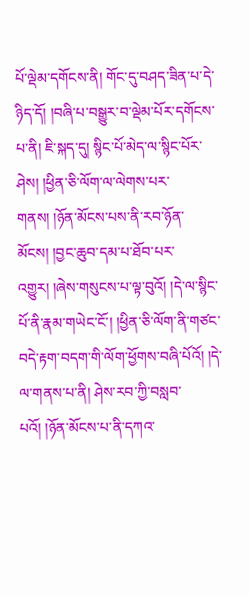པོ་ལྡེམ་དགོངས་ནི། གོང་དུ་བཤད་ཟིན་པ་དེ་ཉིད་དོ། །བཞི་པ་བསྒྱུར་བ་ལྡེམ་པོར་དགོངས་པ་ནི། ཇི་སྐད་དུ། སྙིང་པོ་མེད་ལ་སྙིང་པོར་ཤེས། །ཕྱིན་ཅི་ལོག་ལ་ལེགས་པར་གནས། །ཉོན་མོངས་པས་ནི་རབ་ཉོན་མོངས། །བྱང་ཆུབ་དམ་པ་ཐོབ་པར་འགྱུར། །ཞེས་གསུངས་པ་ལྟ་བུའོ། །དེ་ལ་སྙིང་པོ་ནི་རྣམ་གཡེང་ངོ་། །ཕྱིན་ཅི་ལོག་ནི་གཙང་བདེ་རྟག་བདག་གི་ལོག་ཕྱོགས་བཞི་པོའོ། །དེ་ལ་གནས་པ་ནི། ཤེས་རབ་ཀྱི་བསླབ་པའོ། །ཉོན་མོངས་པ་ནི་དཀའ་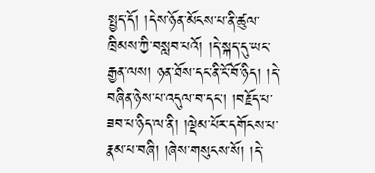སྤྱད་དོ། །དེས་ཉོན་མོངས་པ་ནི་ཚུལ་ཁྲིམས་ཀྱི་བསླབ་པའོ། །དེ་སྐད་དུ་ཡང་རྒྱན་ལས། ཉན་ཐོས་དང་ནི་ངོ་བོ་ཉིད། །དེ་བཞིན་ཉེས་པ་འདུལ་བ་དང་། །བརྗོད་པ་ཟབ་པ་ཉིད་ལ་ནི། །ལྡེམ་པོར་དགོངས་པ་རྣམ་པ་བཞི། །ཞེས་གསུངས་སོ། །དེ་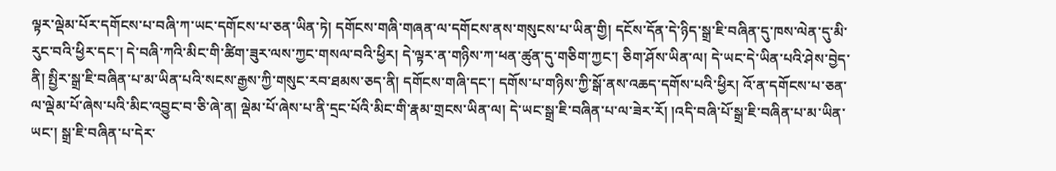ལྟར་ལྡེམ་པོར་དགོངས་པ་བཞི་ཀ་ཡང་དགོངས་པ་ཅན་ཡིན་ཏེ། དགོངས་གཞི་གཞན་ལ་དགོངས་ནས་གསུངས་པ་ཡིན་གྱི། དངོས་དོན་དེ་ཉིད་སྒྲ་ཇི་བཞིན་དུ་ཁས་ལེན་དུ་མི་རུང་བའི་ཕྱིར་དང་། དེ་བཞི་ཀའི་མིང་གི་ཚིག་ཟུར་ལས་ཀྱང་གསལ་བའི་ཕྱིར། དེ་ལྟར་ན་གཉིས་ཀ་ཕན་ཚུན་དུ་གཅིག་ཀྱང་། ཅིག་ཤོས་ཡིན་ལ། དེ་ཡང་དེ་ཡིན་པའི་ཤེས་བྱེད་ནི། སྤྱིར་སྒྲ་ཇི་བཞིན་པ་མ་ཡིན་པའི་སངས་རྒྱས་ཀྱི་གསུང་རབ་ཐམས་ཅད་ནི། དགོངས་གཞི་དང་། དགོས་པ་གཉིས་ཀྱི་སྒོ་ནས་འཆད་དགོས་པའི་ཕྱིར། འོ་ན་དགོངས་པ་ཅན་ལ་ལྡེམ་པོ་ཞེས་པའི་མིང་འབྱུང་བ་ཅི་ཞེ་ན། ལྡེམ་པོ་ཞེས་པ་ནི་དྲང་པོའི་མིང་གི་རྣམ་གྲངས་ཡིན་ལ། དེ་ཡང་སྒྲ་ཇི་བཞིན་པ་ལ་ཟེར་རོ། །འདི་བཞི་པོ་སྒྲ་ཇི་བཞིན་པ་མ་ཡིན་ཡང་། སྒྲ་ཇི་བཞིན་པ་དེར་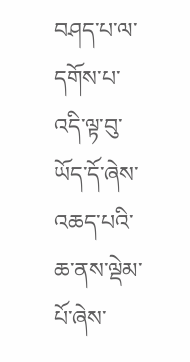བཤད་པ་ལ་དགོས་པ་འདི་ལྟ་བུ་ཡོད་དོ་ཞེས་འཆད་པའི་ཆ་ནས་ལྡེམ་པོ་ཞེས་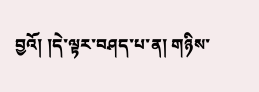བྱའོ། །དེ་ལྟར་བཤད་པ་ན། གཉིས་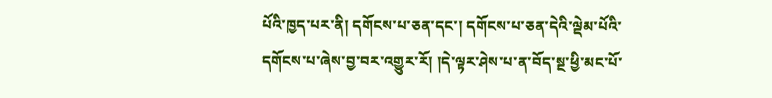པོའི་ཁྱད་པར་ནི། དགོངས་པ་ཅན་དང་། དགོངས་པ་ཅན་དེའི་ལྡེམ་པོའི་དགོངས་པ་ཞེས་བྱ་བར་འགྱུར་རོ། །དེ་ལྟར་ཤེས་པ་ན་བོད་སྔ་ཕྱི་མང་པོ་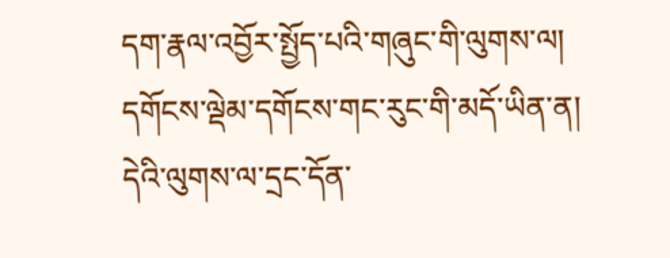དག་རྣལ་འབྱོར་སྤྱོད་པའི་གཞུང་གི་ལུགས་ལ། དགོངས་ལྡེམ་དགོངས་གང་རུང་གི་མདོ་ཡིན་ན། དེའི་ལུགས་ལ་དྲང་དོན་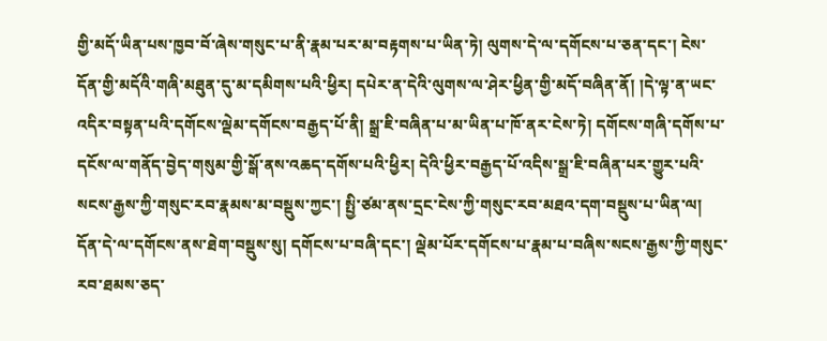གྱི་མདོ་ཡིན་པས་ཁྱབ་བོ་ཞེས་གསུང་པ་ནི་རྣམ་པར་མ་བརྟགས་པ་ཡིན་ཏེ། ལུགས་དེ་ལ་དགོངས་པ་ཅན་དང་། ངེས་དོན་གྱི་མདོའི་གཞི་མཐུན་དུ་མ་དམིགས་པའི་ཕྱིར། དཔེར་ན་དེའི་ལུགས་ལ་ཤེར་ཕྱིན་གྱི་མདོ་བཞིན་ནོ། །དེ་ལྟ་ན་ཡང་འདིར་བསྟན་པའི་དགོངས་ལྡེམ་དགོངས་བརྒྱད་པོ་ནི། སྒྲ་ཇི་བཞིན་པ་མ་ཡིན་པ་ཁོ་ནར་ངེས་ཏེ། དགོངས་གཞི་དགོས་པ་དངོས་ལ་གནོད་བྱེད་གསུམ་གྱི་སྒོ་ནས་འཆད་དགོས་པའི་ཕྱིར། དེའི་ཕྱིར་བརྒྱད་པོ་འདིས་སྒྲ་ཇི་བཞིན་པར་གྱུར་པའི་སངས་རྒྱས་ཀྱི་གསུང་རབ་རྣམས་མ་བསྡུས་ཀྱང་། སྤྱི་ཙམ་ནས་དྲང་ངེས་ཀྱི་གསུང་རབ་མཐའ་དག་བསྡུས་པ་ཡིན་ལ། དོན་དེ་ལ་དགོངས་ནས་ཐེག་བསྡུས་སུ། དགོངས་པ་བཞི་དང་། ལྡེམ་པོར་དགོངས་པ་རྣམ་པ་བཞིས་སངས་རྒྱས་ཀྱི་གསུང་རབ་ཐམས་ཅད་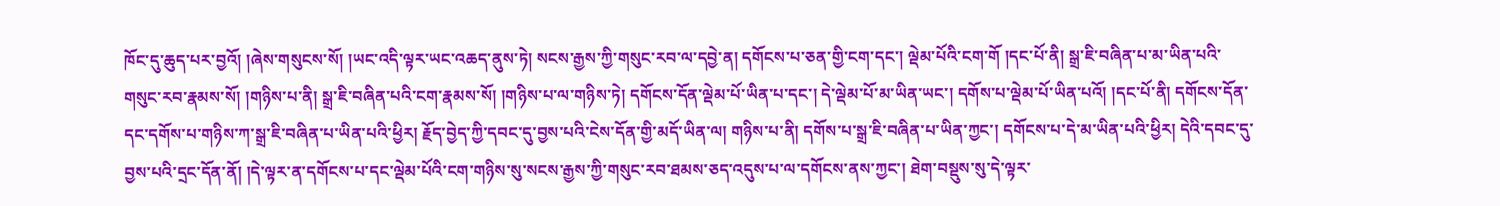ཁོང་དུ་ཆུད་པར་བྱའོ། །ཞེས་གསུངས་སོ། །ཡང་འདི་ལྟར་ཡང་འཆད་ནུས་ཏེ། སངས་རྒྱས་ཀྱི་གསུང་རབ་ལ་དབྱེ་ན། དགོངས་པ་ཅན་གྱི་ངག་དང་། ལྡེམ་པོའི་ངག་གོ །དང་པོ་ནི། སྒྲ་ཇི་བཞིན་པ་མ་ཡིན་པའི་གསུང་རབ་རྣམས་སོ། །གཉིས་པ་ནི། སྒྲ་ཇི་བཞིན་པའི་ངག་རྣམས་སོ། །གཉིས་པ་ལ་གཉིས་ཏེ། དགོངས་དོན་ལྡེམ་པོ་ཡིན་པ་དང་། དེ་ལྡེམ་པོ་མ་ཡིན་ཡང་། དགོས་པ་ལྡེམ་པོ་ཡིན་པའོ། །དང་པོ་ནི། དགོངས་དོན་དང་དགོས་པ་གཉིས་ཀ་སྒྲ་ཇི་བཞིན་པ་ཡིན་པའི་ཕྱིར། རྗོད་བྱེད་ཀྱི་དབང་དུ་བྱས་པའི་ངེས་དོན་གྱི་མདོ་ཡིན་ལ། གཉིས་པ་ནི། དགོས་པ་སྒྲ་ཇི་བཞིན་པ་ཡིན་ཀྱང་། དགོངས་པ་དེ་མ་ཡིན་པའི་ཕྱིར། དེའི་དབང་དུ་བྱས་པའི་དྲང་དོན་ནོ། །དེ་ལྟར་ན་དགོངས་པ་དང་ལྡེམ་པོའི་ངག་གཉིས་སུ་སངས་རྒྱས་ཀྱི་གསུང་རབ་ཐམས་ཅད་འདུས་པ་ལ་དགོངས་ནས་ཀྱང་། ཐེག་བསྡུས་སུ་དེ་ལྟར་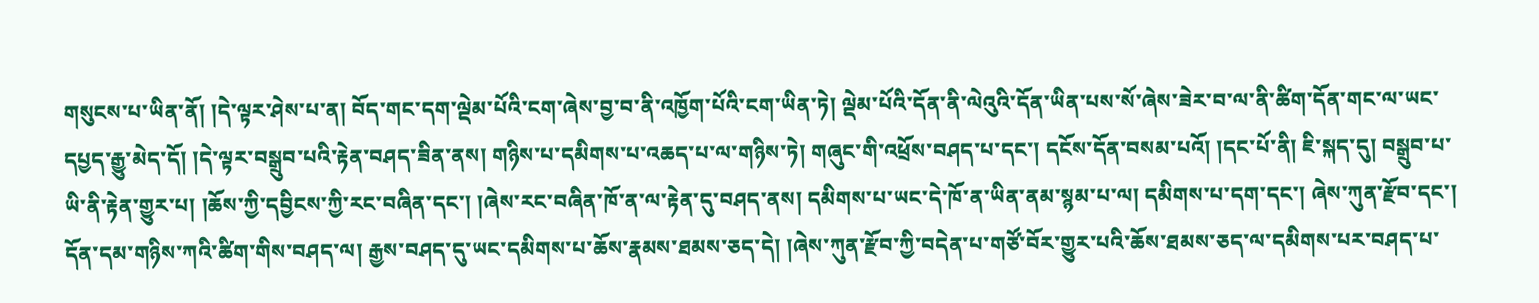གསུངས་པ་ཡིན་ནོ། །དེ་ལྟར་ཤེས་པ་ན། བོད་གང་དག་ལྡེམ་པོའི་ངག་ཞེས་བྱ་བ་ནི་འཁྱོག་པོའི་ངག་ཡིན་ཏེ། ལྡེམ་པོའི་དོན་ནི་ལེའུའི་དོན་ཡིན་པས་སོ་ཞེས་ཟེར་བ་ལ་ནི་ཚིག་དོན་གང་ལ་ཡང་དཔྱད་རྒྱུ་མེད་དོ། །དེ་ལྟར་བསྒྲུབ་པའི་རྟེན་བཤད་ཟིན་ནས། གཉིས་པ་དམིགས་པ་འཆད་པ་ལ་གཉིས་ཏེ། གཞུང་གི་འཕྲོས་བཤད་པ་དང་། དངོས་དོན་བསམ་པའོ། །དང་པོ་ནི། ཇི་སྐད་དུ། བསྒྲུབ་པ་ཡི་ནི་རྟེན་གྱུར་པ། །ཆོས་ཀྱི་དབྱིངས་ཀྱི་རང་བཞིན་དང་། །ཞེས་རང་བཞིན་ཁོ་ན་ལ་རྟེན་དུ་བཤད་ནས། དམིགས་པ་ཡང་དེ་ཁོ་ན་ཡིན་ནམ་སྙམ་པ་ལ། དམིགས་པ་དག་དང་། ཞེས་ཀུན་རྫོབ་དང་། དོན་དམ་གཉིས་ཀའི་ཚིག་གིས་བཤད་ལ། རྒྱས་བཤད་དུ་ཡང་དམིགས་པ་ཆོས་རྣམས་ཐམས་ཅད་དེ། །ཞེས་ཀུན་རྫོབ་ཀྱི་བདེན་པ་གཙོ་བོར་གྱུར་པའི་ཆོས་ཐམས་ཅད་ལ་དམིགས་པར་བཤད་པ་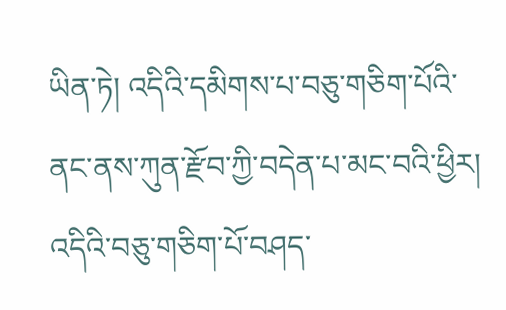ཡིན་ཏེ། འདིའི་དམིགས་པ་བཅུ་གཅིག་པོའི་ནང་ནས་ཀུན་རྫོབ་ཀྱི་བདེན་པ་མང་བའི་ཕྱིར། འདིའི་བཅུ་གཅིག་པོ་བཤད་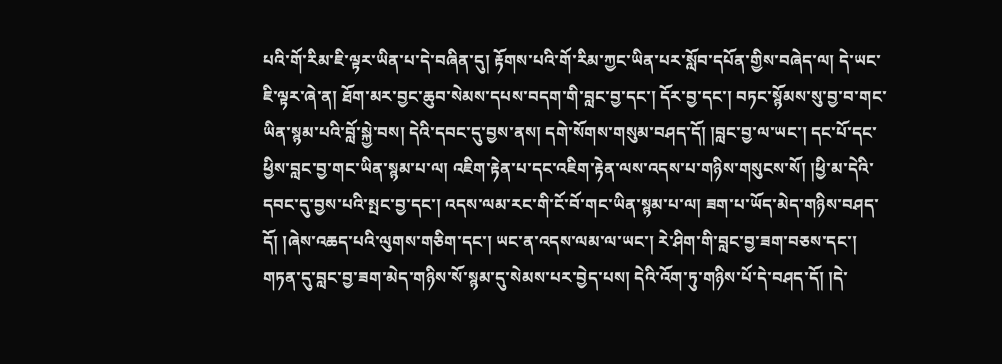པའི་གོ་རིམ་ཇི་ལྟར་ཡིན་པ་དེ་བཞིན་དུ། རྟོགས་པའི་གོ་རིམ་ཀྱང་ཡིན་པར་སློབ་དཔོན་གྱིས་བཞེད་ལ། དེ་ཡང་ཇི་ལྟར་ཞེ་ན། ཐོག་མར་བྱང་ཆུབ་སེམས་དཔས་བདག་གི་བླང་བྱ་དང་། དོར་བྱ་དང་། བཏང་སྙོམས་སུ་བྱ་བ་གང་ཡིན་སྙམ་པའི་བློ་སྐྱེ་བས། དེའི་དབང་དུ་བྱས་ནས། དགེ་སོགས་གསུམ་བཤད་དོ། །བླང་བྱ་ལ་ཡང་། དང་པོ་དང་ཕྱིས་བླང་བྱ་གང་ཡིན་སྙམ་པ་ལ། འཇིག་རྟེན་པ་དང་འཇིག་རྟེན་ལས་འདས་པ་གཉིས་གསུངས་སོ། །ཕྱི་མ་དེའི་དབང་དུ་བྱས་པའི་སྤང་བྱ་དང་། འདས་ལམ་རང་གི་ངོ་བོ་གང་ཡིན་སྙམ་པ་ལ། ཟག་པ་ཡོད་མེད་གཉིས་བཤད་དོ། །ཞེས་འཆད་པའི་ལུགས་གཅིག་དང་། ཡང་ན་འདས་ལམ་ལ་ཡང་། རེ་ཤིག་གི་བླང་བྱ་ཟག་བཅས་དང་། གཏན་དུ་བླང་བྱ་ཟག་མེད་གཉིས་སོ་སྙམ་དུ་སེམས་པར་བྱེད་པས། དེའི་འོག་ཏུ་གཉིས་པོ་དེ་བཤད་དོ། །དེ་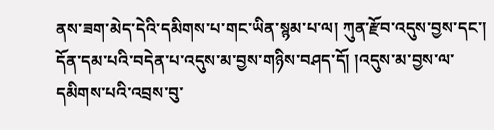ནས་ཟག་མེད་དེའི་དམིགས་པ་གང་ཡིན་སྙམ་པ་ལ། ཀུན་རྫོབ་འདུས་བྱས་དང་། དོན་དམ་པའི་བདེན་པ་འདུས་མ་བྱས་གཉིས་བཤད་དོ། །འདུས་མ་བྱས་ལ་དམིགས་པའི་འབྲས་བུ་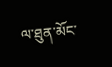ལ་ཐུན་མོང་